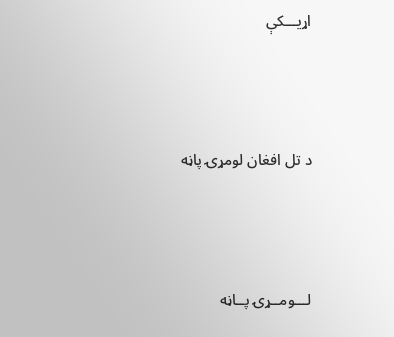اړيـــكې



د تل افغان لومړۍ پاڼه



لـــومــړۍ پــاڼه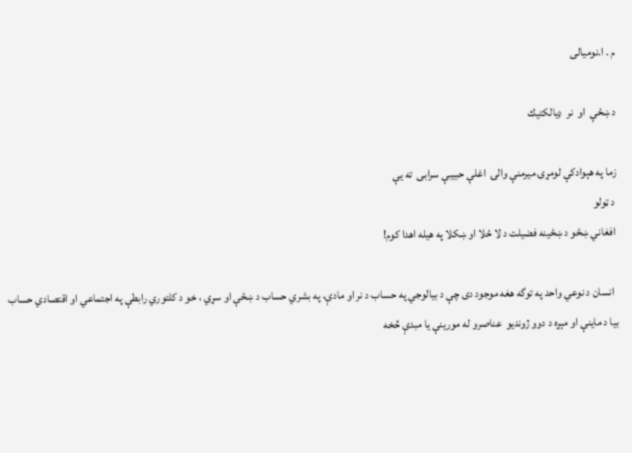م . ا.نوميالى

د ښځې  او  نر  ډيالكتيك

زما په هېوادكې لومړۍ ميرمنې والۍ  اغلې حبيبې سرابى  ته يې
 د ټولو
 افغاني ښځو د ښځينه فضيلت د لا ځلا او ښكلا په هيله اهدا كوم!

  انسان د نوعي واحد په توگه هغه موجود دى چې د بيالوجي په حساب د نر او مادې، په بشري حساب د ښځې او سړي ، خو د كلتوري رابطې په اجتماعي او اقتصادي حساب بيا د ماينې او مېړه د دوو ژونديو  عناصرو له مورينې يا مبدې څخه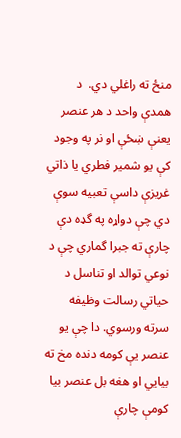منځ ته راغلي دي.  د همدې واحد د هر عنصر يعنې ښځې او نر په وجود كې يو شمير فطري يا ذاتي غريزې داسې تعبيه سوې دي چې دواړه په گډه دې چارې ته جبرا گماري چې د نوعي توالد او تناسل د حياتي رسالت وظيفه سرته ورسوي. دا چې يو عنصر يې كومه دنده مخ ته بيايي او هغه بل عنصر بيا كومې چارې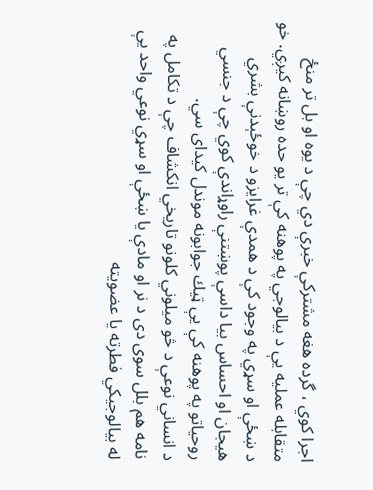اجرا كوي ، گرده هغه مشتركې خبرې دي چې د يوه او بل تر منځ متقابله عمليه يې د بيالوجي په پوهنه كې تر يو حده روښانه كيږي. خو د ښځې او سړي په وجود كې د همدې غرايزو د خوځېدنې بشري هيجان او احساس بيا داسې پوښتنې راوړاندې كوي چې د جنسي روحياتو په پوهنه كې يې ټيك جوابونه موندل كيداى سي.
د انساني نوعې د څو ميلوني كلونو تاريخي انكشاف چې د تكامل په نامه هم بلل سوى دى د نر او مادې يا ښځې او سړي نوعي واحد يې له بيالوجيكي فطرته يا عضويته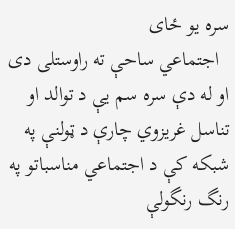سره يو ځاى
  اجتماعي ساحې ته راوستلى دى او له دې سره سم يې د توالد او تناسل غريزوي چارې د ټولنې په شبكه كې د اجتماعي مناسباتو په رنگ رنگولې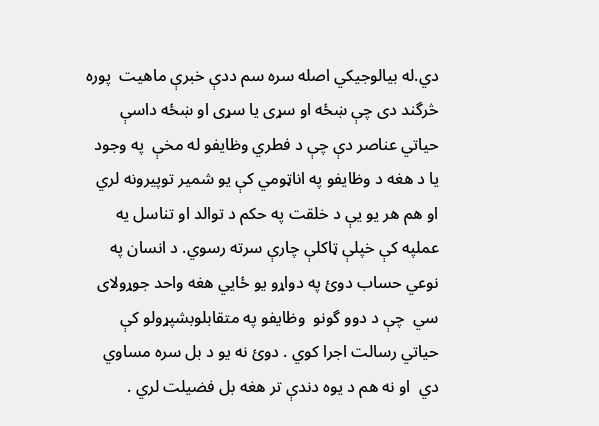دي.له بيالوجيكي اصله سره سم ددې خبرې ماهيت  پوره څرگند دى چې ښځه او سړى يا سړى او ښځه داسې حياتي عناصر دې چې د فطري وظايفو له مخې  په وجود يا د هغه د وظايفو په اناټومي كې يو شمير توپيرونه لري او هم هر يو يې د خلقت په حكم د توالد او تناسل يه عملپه كې خپلې ټاكلې چارې سرته رسوي. د انسان په نوعي حساب دوئ په دواړو يو ځايي هغه واحد جوړولاى سي  چې د دوو گونو  وظايفو په متقابلوبشپړولو كې حياتي رسالت اجرا كوي . دوئ نه يو د بل سره مساوي دي  او نه هم د يوه دندې تر هغه بل فضيلت لري .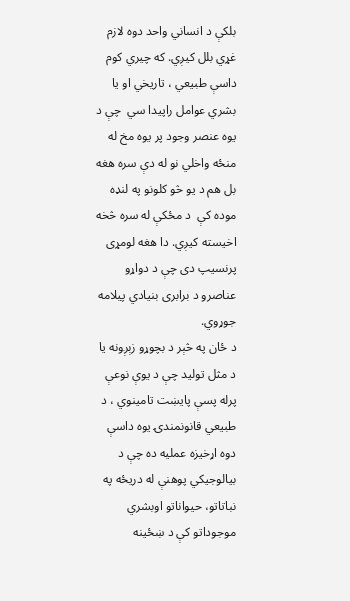بلكې د انساني واحد دوه لازم غړي بلل كيږي. كه چيري كوم داسې طبيعي ، تاريخي او يا بشري عوامل راپيدا سي  چې د يوه عنصر وجود پر يوه مخ له منځه واخلي نو له دې سره هغه بل هم د يو څو كلونو په لنډه موده كې  د مځكې له سره څخه اخيسته كيږي. دا هغه لومړى پرنسيپ دى چې د دواړو عناصرو د برابرى بنيادي پيلامه جوړوي.
د ځان په څېر د بچوړو زېږونه يا د مثل توليد چې د يوې نوعې پرله پسې پايښت تامينوي ، د طبيعي قانونمندۍ يوه داسې دوه اړخيزه عمليه ده چې د بيالوجيكي پوهنې له دريځه په نباتاتو، حيواناتو اوبشري موجوداتو كې د ښځينه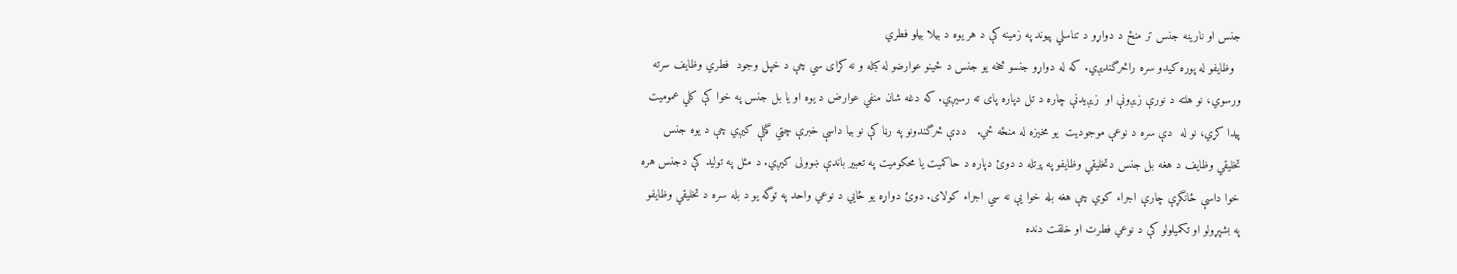جنس او نارينه جنس تر منځ د دواړو د تناسلي پيوند په زمينه كې د هر يوه د بيلا بيلو فطري
  وظايفو له پوره كيدو سره راڅرگنديږي. كه له دواړو جنسو څخه يو جنس د ځينو عوارضو له كبله و نه كړاى سي چې د خپل وجود  فطري وظايف سرته ورسوي، نو هلته د نورې زيږونې او  زيږيدنې چاره د تل دپاره پاى ته رسيږي. كه دغه شان منفي عوارض د يوه او يا بل جنس په خوا كې كلي عموميت پيدا كړي، نو له  دې سره د نوعې موجوديت  يو مخيزه له منځه ځي.   ددې څرگندونو په رڼا كې نو بيا داسې خبرې چټي گڼلې كيږي چې د يوه جنس تخليقي وظايف د هغه بل جنس دتخليقي وظايفو په پرتله د دوئ دپاره د حاكميت يا محكوميت په تعبير باندې ښوولى كيږي. د مثل په توليد كې دجنس هره خوا داسې ځانگړې چارې اجراء كوي چې هغه بله خوا يې نه سي اجراء كولاى. دوئ دواړه يو ځايي د نوعي واحد په توگه يو د بله سره د تخليقي وظايفو په بشپړولو او تكميلولو كې د نوعي فطرت او خلقت دنده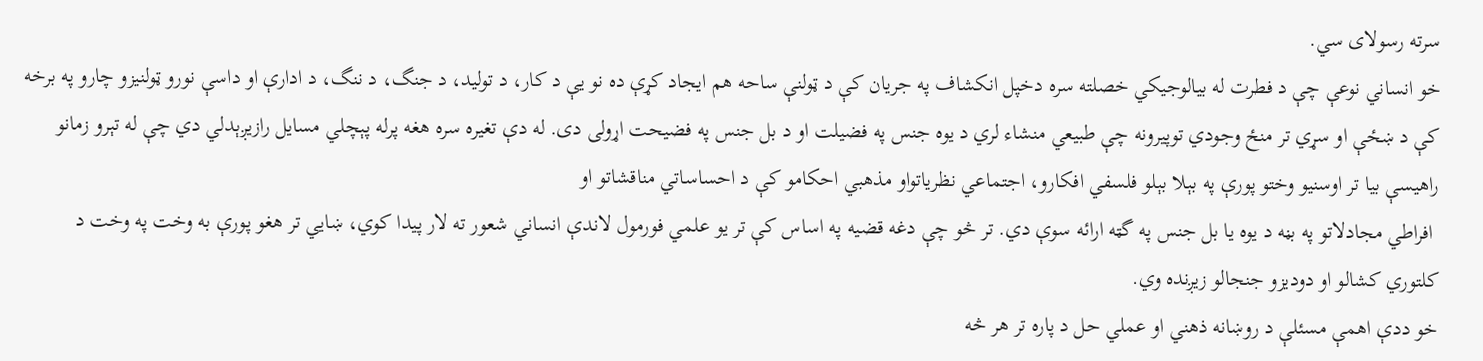سرته رسولاى سي.
خو انساني نوعې چې د فطرت له بيالوجيكي خصلته سره دخپل انكشاف په جريان كې د ټولنې ساحه هم ايجاد كړې ده نو يې د كار، د توليد، د جنگ، د ننگ، د ادارې او داسې نورو ټولنيزو چارو په برخه كې د ښځې او سړي تر منځ وجودي توپيرونه چې طبيعي منشاء لري د يوه جنس په فضيلت او د بل جنس په فضيحت اړولى دى. له دې تغيره سره هغه پرله پېچلي مسايل رازيږېدلي دي چې له تېرو زمانو راهيسې بيا تر اوسنيو وختو پورې په بېلا بېلو فلسفي افكارو، اجتماعي نظرياتواو مذهبي احكامو كې د احساساتي مناقشاتو او
 افراطي مجادلاتو په بڼه د يوه يا بل جنس په گټه ارائه سوې دي. تر څو چې دغه قضيه په اساس كې تر يو علمي فورمول لاندې انساني شعور ته لار پيدا كوي، ښايي تر هغو پورې به وخت په وخت د كلتوري كشالو او دوديزو جنجالو زيږنده وي.
خو ددې اهمې مسئلې د روښانه ذهني او عملي حل د پاره تر هر څه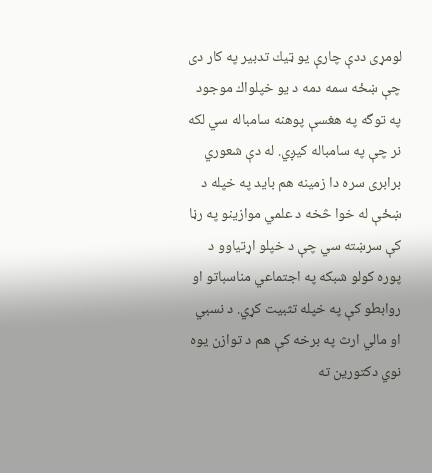لومړى ددې چارې يو ټيك تدبير په كار دى چې ښځه سمه دمه د يو خپلواك موجود په توگه په هغسې پوهنه سامباله سي لكه نر چې په سامباله كيږي. له دې شعوري برابرى سره دا زمينه هم بايد په خپله د ښځې له خوا څخه د علمي موازينو په رڼا كې سرښته سي چې د خپلو اړتياوو د پوره كولو شبكه په اجتماعي مناسباتو او روابطو كې په خپله تثبيت كړي. د نسبي او مالي ارث په برخه كې هم د توازن يوه نوي دكتورين ته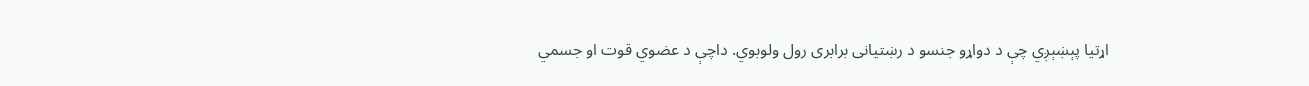اړتيا پېښېږي چې د دواړو جنسو د رښتيانى برابرى رول ولوبوي. داچې د عضوي قوت او جسمي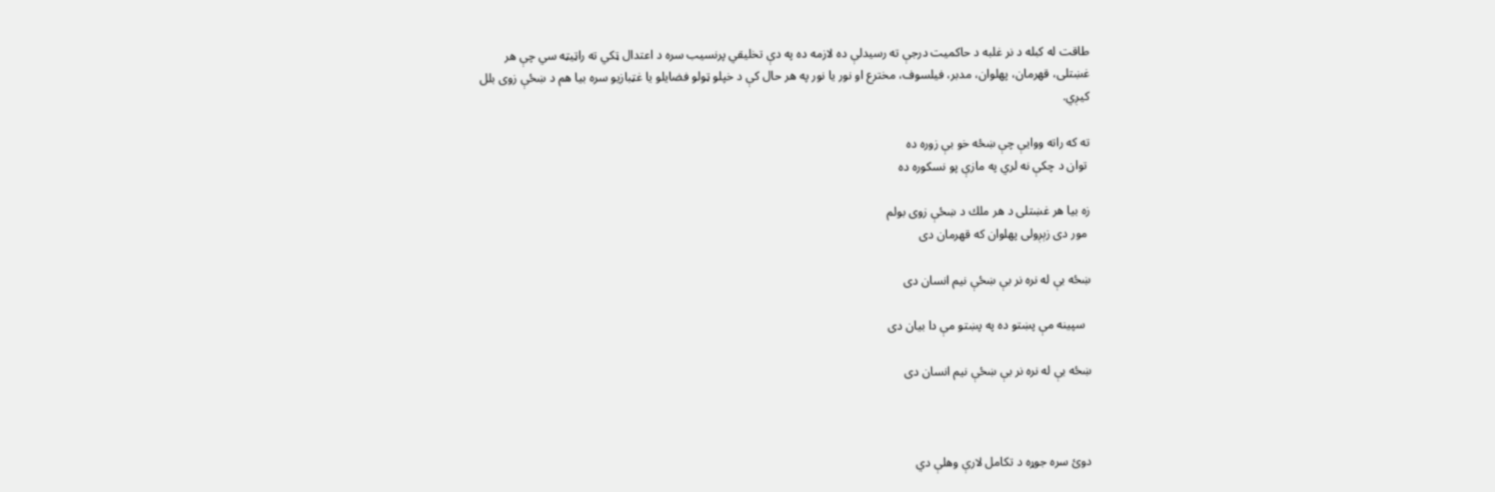طاقت له كبله د نر غلبه د حاكميت درجې ته رسيدلې ده لازمه ده په دې تخليقي پرنسيب سره د اعتدال ټكي ته راټيټه سي چې هر غښتلى، قهرمان، پهلوان، مدبر، فيلسوف، مخترع او نور يا نور په هر حال كې د خپلو ټولو فضايلو يا غټبازيو سره بيا هم د ښځې زوى بلل كيږي.

ته كه راته ووايې چې ښځه خو بې زوره ده
 توان د چكې نه لري په مازې پو نسكوره ده

زه بيا هر غښتلى د هر ملك د ښځې زوى بولم
 مور دى زېږولى پهلوان كه قهرمان دى

ښځه بې له نره نر بې ښځې نيم انسان دى

  سپينه مې پښتو ده په پښتو مې دا بيان دى

ښځه بې له نره نر بې ښځې نيم انسان دى



دوئ سره جوړه د تكامل لارې وهلې دي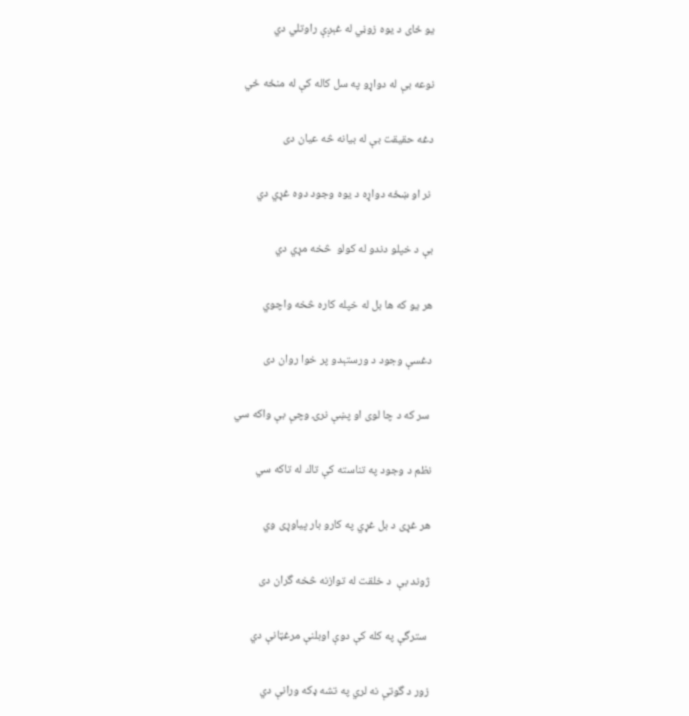يو ځاى د يوه زوڼي له غېږې راوتلي دي

نوعه بې له دواړو په سل كاله كې له منځه ځي

دغه حقيقت بې له بيانه څه عيان دى

 نر او ښځه دواړه د يوه وجود دوه غړي دي

بې د خپلو دندو له كولو  څخه مړي دي

هر يو كه ها بل له خپله كاره څخه واچوي

دغسې وجود د ورستېدو پر خوا روان دى

 سر كه د چا لوى او پښې نرۍ وچې بې واكه سي

نظم د وجود په تناسته كې تاك له تاكه سي

هر غړى د بل غړي په كارو بار پياوړى وي

ژوند بې  د خلقت له توازنه څخه گران دى

 سترگې په كله كې دوې اوبلنې مرغټانې دي

زور د گوتې نه لري په تشه ډكه ورانې دي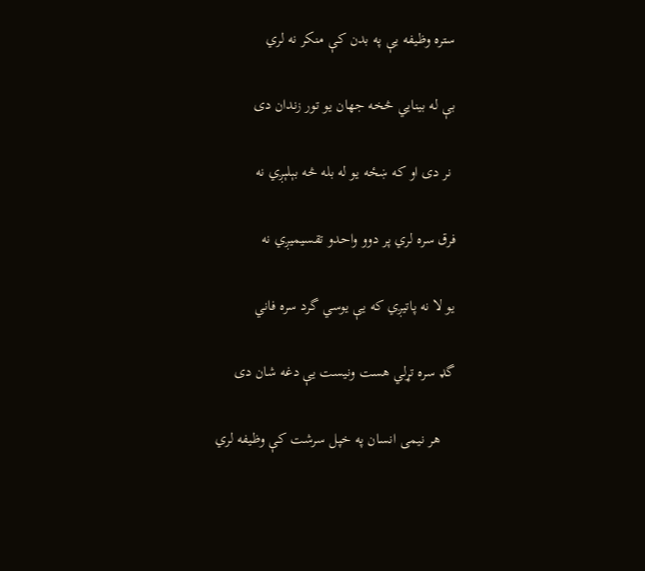ستره وظيفه يې په بدن كې منكر نه لري

بې له بينايي څخه جهان يو تور زندان دى

 نر دى او كه ښځه يو له بله څه بېلېږي نه

فرق سره لري پر دوو واحدو تقسيميږي نه

يو لا نه پاتيږي كه يې يوسي گرد سره فاني

گډ سره تړلي هست ونيست يې دغه شان دى

    هر نيمى انسان په خپل سرشت كې وظيفه لري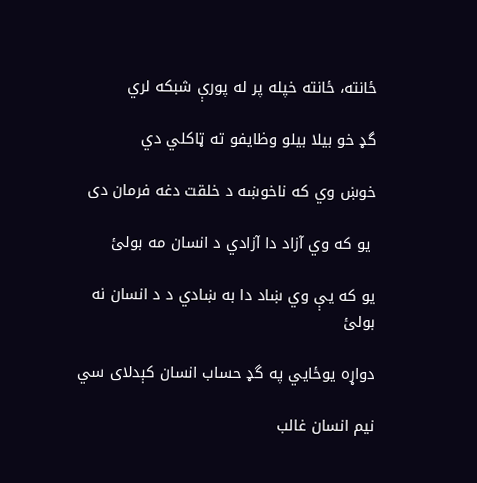ځانته، ځانته خپله پر له پورې شبكه لري

گډ خو بيلا بيلو وظايفو ته ټاكلي دي

خوښ وي كه ناخوښه د خلقت دغه فرمان دى

 يو كه وي آزاد دا آزادي د انسان مه بولئ

يو كه يې وي ښاد دا به ښادي د د انسان نه بولئ

دواړه يوځايي په گډ حساب انسان كېدلاى سي

نيم انسان غالب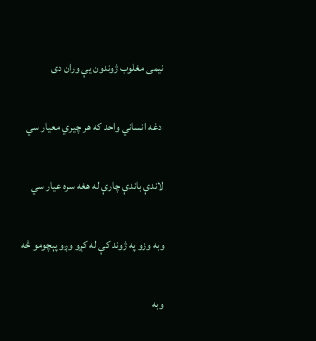نيمى مغلوب ژوندون يې وران دى

 دغه انساني واحد كه هر چيري معيار سي

لاندې باندې چارې له هغه سره عيار سي

وبه وزو په ژوند كې له كږو وږو پېچومو څه

وبه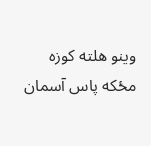وينو هلته كوزه مځكه پاس آسمان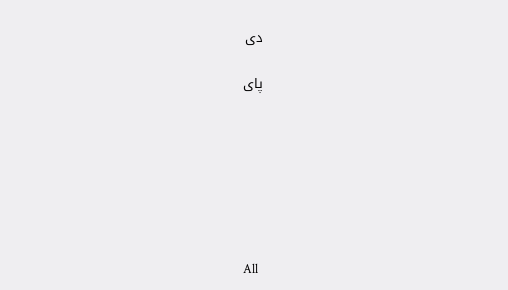دى

پاى







All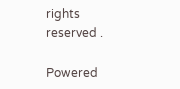rights reserved .

Powered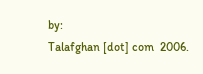by:
Talafghan [dot] com  2006.